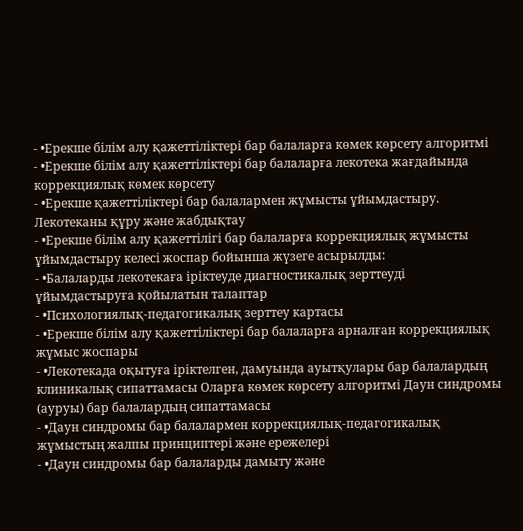- •Ерекше білім алу қажеттіліктері бар балаларға көмек көрсету алгоритмі
- •Ерекше білім алу қажеттіліктері бар балаларға лекотека жағдайында коррекциялық көмек көрсету
- •Ерекше қажеттіліктері бар балалармен жұмысты ұйымдастыру. Лекотеканы құру және жабдықтау
- •Ерекше білім алу қажеттілігі бар балаларға коррекциялық жұмысты ұйымдастыру келесі жоспар бойынша жүзеге асырылды:
- •Балаларды лекотекаға іріктеуде диагностикалық зерттеуді ұйымдастыруға қойылатын талаптар
- •Психологиялық-педагогикалық зерттеу картасы
- •Ерекше білім алу қажеттіліктері бар балаларға арналған коррекциялық жұмыс жоспары
- •Лекотекада оқытуға іріктелген, дамуында ауытқулары бар балалардың клиникалық сипаттамасы Оларға көмек көрсету алгоритмі Даун синдромы (ауруы) бар балалардың сипаттамасы
- •Даун синдромы бар балалармен коррекциялық-педагогикалық жұмыстың жалпы принциптері және ережелері
- •Даун синдромы бар балаларды дамыту және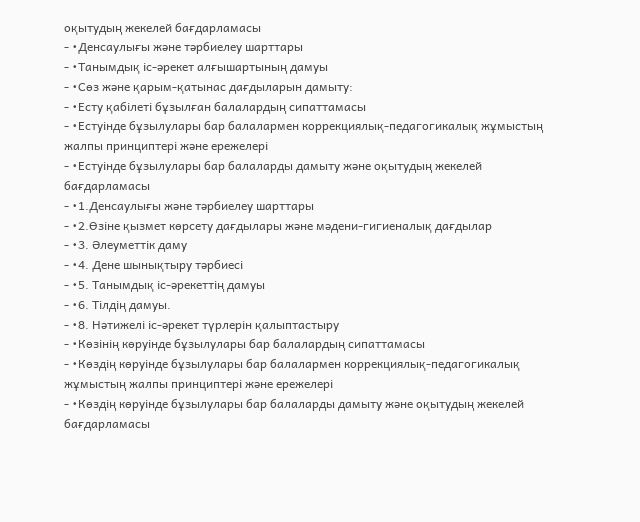оқытудың жекелей бағдарламасы
- •Денсаулығы және тәрбиелеу шарттары
- •Танымдық іс-әрекет алғышартының дамуы
- •Сөз және қарым-қатынас дағдыларын дамыту:
- •Есту қабілеті бұзылған балалардың сипаттамасы
- •Естуінде бұзылулары бар балалармен коррекциялық-педагогикалық жұмыстың жалпы принциптері және ережелері
- •Естуінде бұзылулары бар балаларды дамыту және оқытудың жекелей бағдарламасы
- •1.Денсаулығы және тәрбиелеу шарттары
- •2.Өзіне қызмет көрсету дағдылары және мәдени-гигиеналық дағдылар
- •3. Әлеуметтік даму
- •4. Дене шынықтыру тәрбиесі
- •5. Танымдық іс-әрекеттің дамуы
- •6. Тілдің дамуы.
- •8. Нәтижелі іс-әрекет түрлерін қалыптастыру
- •Көзінің көруінде бұзылулары бар балалардың сипаттамасы
- •Көздің көруінде бұзылулары бар балалармен коррекциялық-педагогикалық жұмыстың жалпы принциптері және ережелері
- •Көздің көруінде бұзылулары бар балаларды дамыту және оқытудың жекелей бағдарламасы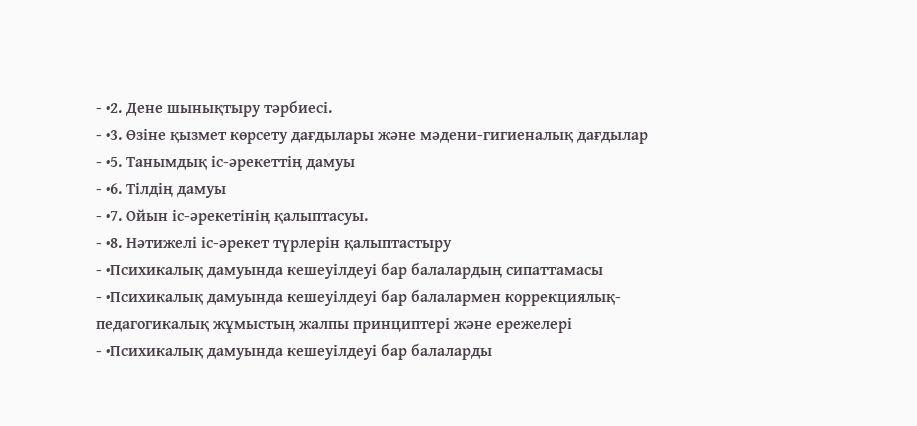- •2. Дене шынықтыру тәрбиесі.
- •3. Өзіне қызмет көрсету дағдылары және мәдени-гигиеналық дағдылар
- •5. Танымдық іс-әрекеттің дамуы
- •6. Тілдің дамуы
- •7. Ойын іс-әрекетінің қалыптасуы.
- •8. Нәтижелі іс-әрекет түрлерін қалыптастыру
- •Психикалық дамуында кешеуілдеуі бар балалардың сипаттамасы
- •Психикалық дамуында кешеуілдеуі бар балалармен коррекциялық-педагогикалық жұмыстың жалпы принциптері және ережелері
- •Психикалық дамуында кешеуілдеуі бар балаларды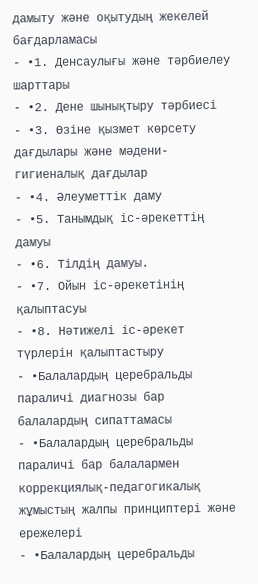дамыту және оқытудың жекелей бағдарламасы
- •1. Денсаулығы және тәрбиелеу шарттары
- •2. Дене шынықтыру тәрбиесі
- •3. Өзіне қызмет көрсету дағдылары және мәдени-гигиеналық дағдылар
- •4. Әлеуметтік даму
- •5. Танымдық іс-әрекеттің дамуы
- •6. Тілдің дамуы.
- •7. Ойын іс-әрекетінің қалыптасуы
- •8. Нәтижелі іс-әрекет түрлерін қалыптастыру
- •Балалардың церебральды параличі диагнозы бар балалардың сипаттамасы
- •Балалардың церебральды параличі бар балалармен коррекциялық-педагогикалық жұмыстың жалпы принциптері және ережелері
- •Балалардың церебральды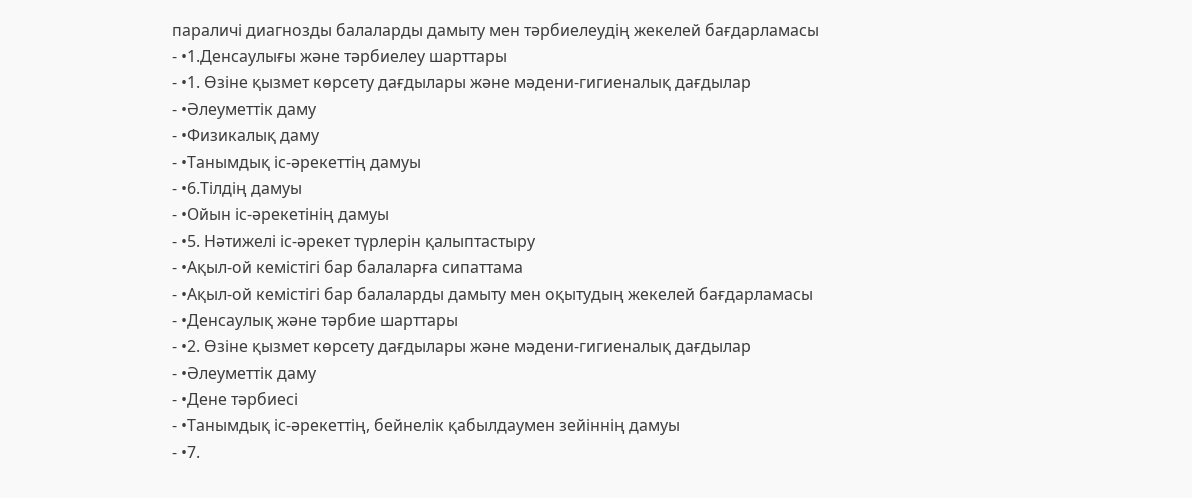параличі диагнозды балаларды дамыту мен тәрбиелеудің жекелей бағдарламасы
- •1.Денсаулығы және тәрбиелеу шарттары
- •1. Өзіне қызмет көрсету дағдылары және мәдени-гигиеналық дағдылар
- •Әлеуметтік даму
- •Физикалық даму
- •Танымдық іс-әрекеттің дамуы
- •6.Тілдің дамуы
- •Ойын іс-әрекетінің дамуы
- •5. Нәтижелі іс-әрекет түрлерін қалыптастыру
- •Ақыл-ой кемістігі бар балаларға сипаттама
- •Ақыл-ой кемістігі бар балаларды дамыту мен оқытудың жекелей бағдарламасы
- •Денсаулық және тәрбие шарттары
- •2. Өзіне қызмет көрсету дағдылары және мәдени-гигиеналық дағдылар
- •Әлеуметтік даму
- •Дене тәрбиесі
- •Танымдық іс-әрекеттің, бейнелік қабылдаумен зейіннің дамуы
- •7.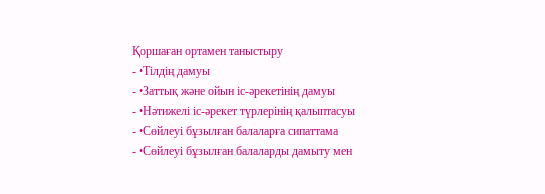Қоршаған ортамен таныстыру
- •Тілдің дамуы
- •Заттық және ойын іс-әрекетінің дамуы
- •Нәтижелі іс-әрекет түрлерінің қалыптасуы
- •Сөйлеуі бұзылған балаларға сипаттама
- •Сөйлеуі бұзылған балаларды дамыту мен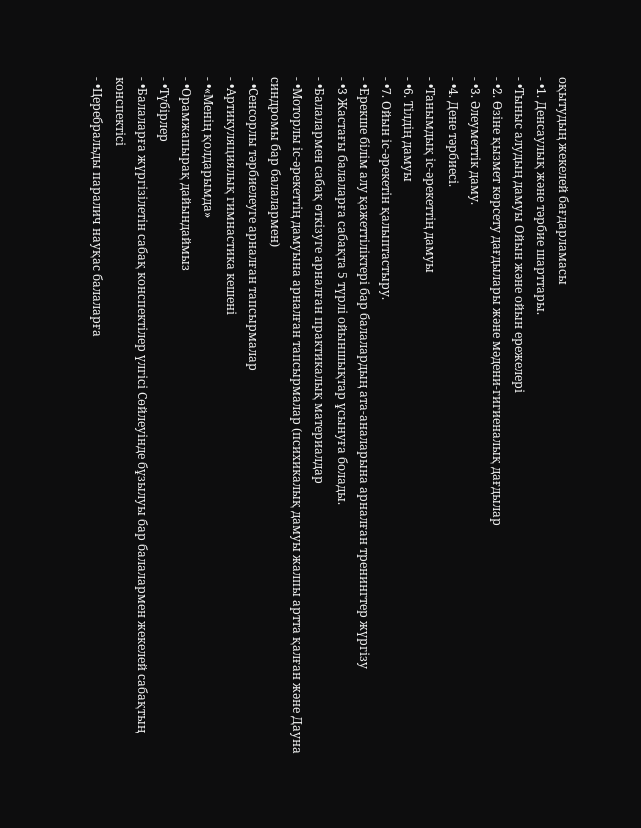оқытудың жекелей бағдарламасы
- •1. Денсаулық және тәрбие шарттары.
- •Тыныс алудың дамуы Ойын және ойын ережелері
- •2. Өзіне қызмет көрсету дағдылары және мәдени-гигиеналық дағдылар
- •3. Әлеуметтік даму.
- •4. Дене тәрбиесі.
- •Танымдық іс-әрекеттің дамуы
- •6. Тілдің дамуы
- •7. Ойын іс-әрекетін қалыптастыру.
- •Ерекше білім алу қажеттіліктері бар балалардың ата-аналарына арналған тренингтер жүргізу
- •3 Жастағы балаларға сабақта 5 түрлі ойыншықтар ұсынуға болады.
- •Балалармен сабақ өткізуге арналған практикалық материалдар
- •Моторлы іс-әрекеттің дамуына арналған тапсырмалар (психикалық дамуы жалпы артта қалған және Дауна синдромы бар балалармен)
- •Сенсорлы тәрбиелеуге арналған тапсырмалар
- •Артикуляциялық гимнастика кешені
- •«Менің қолдарымда»
- •Орамжапырақ дайындаймыз
- •Түбірлер
- •Балаларға жүргізілетін сабақ конспектілер үлгісі Сөйлеуінде бұзылуы бар балалармен жекелей сабақтың конспектісі
- •Церебральды паралич науқас балаларға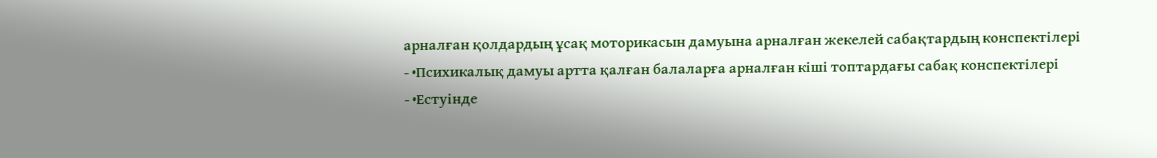арналған қолдардың ұсақ моторикасын дамуына арналған жекелей сабақтардың конспектілері
- •Психикалық дамуы артта қалған балаларға арналған кіші топтардағы сабақ конспектілері
- •Естуінде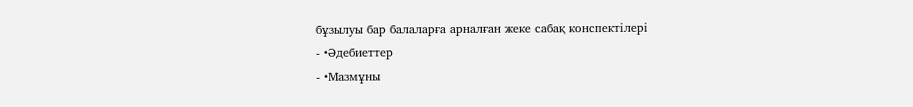бұзылуы бар балаларға арналған жеке сабақ конспектілері
- •Әдебиеттер
- •Мазмұны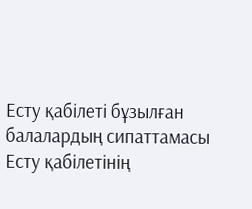Есту қабілеті бұзылған балалардың сипаттамасы
Есту қабілетінің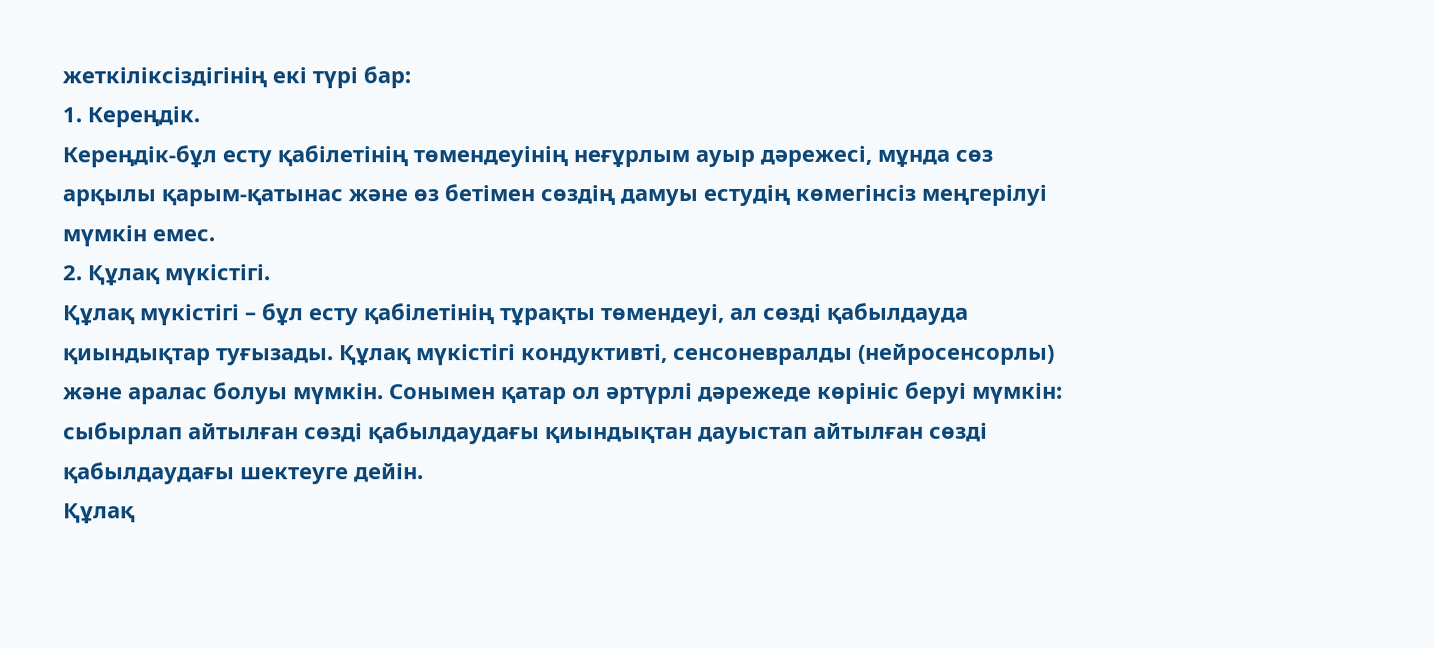жеткіліксіздігінің екі түрі бар:
1. Кереңдік.
Кереңдік-бұл есту қабілетінің төмендеуінің неғұрлым ауыр дәрежесі, мұнда сөз арқылы қарым-қатынас және өз бетімен сөздің дамуы естудің көмегінсіз меңгерілуі мүмкін емес.
2. Құлақ мүкістігі.
Құлақ мүкістігі – бұл есту қабілетінің тұрақты төмендеуі, ал сөзді қабылдауда қиындықтар туғызады. Құлақ мүкістігі кондуктивті, сенсоневралды (нейросенсорлы) және аралас болуы мүмкін. Сонымен қатар ол әртүрлі дәрежеде көрініс беруі мүмкін: сыбырлап айтылған сөзді қабылдаудағы қиындықтан дауыстап айтылған сөзді қабылдаудағы шектеуге дейін.
Құлақ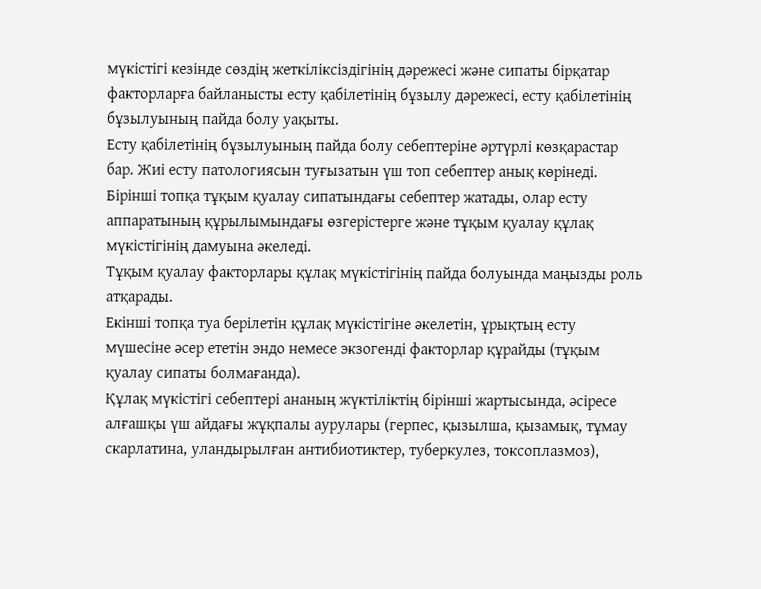мүкістігі кезінде сөздің жеткіліксіздігінің дәрежесі және сипаты бірқатар факторларға байланысты есту қабілетінің бұзылу дәрежесі, есту қабілетінің бұзылуының пайда болу уақыты.
Есту қабілетінің бұзылуының пайда болу себептеріне әртүрлі көзқарастар бар. Жиі есту патологиясын туғызатын үш топ себептер анық көрінеді.
Бірінші топқа тұқым қуалау сипатындағы себептер жатады, олар есту аппаратының құрылымындағы өзгерістерге және тұқым қуалау құлақ мүкістігінің дамуына әкеледі.
Тұқым қуалау факторлары құлақ мүкістігінің пайда болуында маңызды роль атқарады.
Екінші топқа туа берілетін құлақ мүкістігіне әкелетін, ұрықтың есту мүшесіне әсер ететін эндо немесе экзогенді факторлар құрайды (тұқым қуалау сипаты болмағанда).
Құлақ мүкістігі себептері ананың жүктіліктің бірінші жартысында, әсіресе алғашқы үш айдағы жұқпалы аурулары (герпес, қызылша, қызамық, тұмау скарлатина, уландырылған антибиотиктер, туберкулез, токсоплазмоз),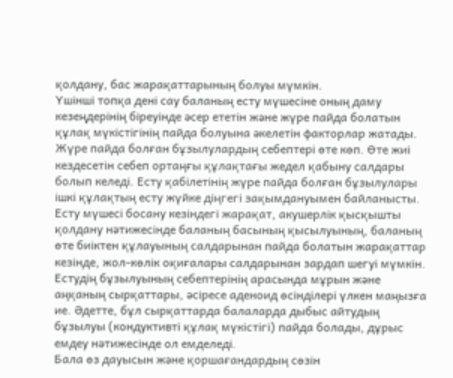қолдану, бас жарақаттарының болуы мүмкін.
Үшінші топқа дені сау баланың есту мүшесіне оның даму кезеңдерінің біреуінде әсер ететін және жүре пайда болатын құлақ мүкістігінің пайда болуына әкелетін факторлар жатады. Жүре пайда болған бұзылулардың себептері өте көп. Өте жиі кездесетін себеп ортаңғы құлақтағы жедел қабыну салдары болып келеді. Есту қабілетінің жүре пайда болған бұзылулары ішкі құлақтың есту жүйке діңгегі зақымдануымен байланысты. Есту мүшесі босану кезіндегі жарақат, акушерлік қысқышты қолдану нәтижесінде баланың басының қысылуының, баланың өте биіктен құлауының салдарынан пайда болатын жарақаттар кезінде, жол-көлік оқиғалары салдарынан зардап шегуі мүмкін. Естудің бұзылуының себептерінің арасында мұрын және аңқаның сырқаттары, әсіресе аденоид өсінділері үлкен маңызға ие. Әдетте, бұл сырқаттарда балаларда дыбыс айтудың бұзылуы (кондуктивті құлақ мүкістігі) пайда болады, дұрыс емдеу нәтижесінде ол емделеді.
Бала өз дауысын және қоршағандардың сөзін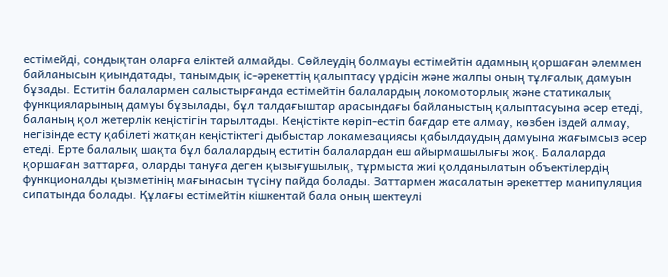естімейді, сондықтан оларға еліктей алмайды. Сөйлеудің болмауы естімейтін адамның қоршаған әлеммен байланысын қиындатады, танымдық іс-әрекеттің қалыптасу үрдісін және жалпы оның тұлғалық дамуын бұзады. Еститін балалармен салыстырғанда естімейтін балалардың локомоторлық және статикалық функцияларының дамуы бұзылады, бұл талдағыштар арасындағы байланыстың қалыптасуына әсер етеді, баланың қол жетерлік кеңістігін тарылтады. Кеңістікте көріп-естіп бағдар ете алмау, көзбен іздей алмау, негізінде есту қабілеті жатқан кеңістіктегі дыбыстар локамезациясы қабылдаудың дамуына жағымсыз әсер етеді. Ерте балалық шақта бұл балалардың еститін балалардан еш айырмашылығы жоқ. Балаларда қоршаған заттарға, оларды тануға деген қызығушылық, тұрмыста жиі қолданылатын объектілердің функционалды қызметінің мағынасын түсіну пайда болады. Заттармен жасалатын әрекеттер манипуляция сипатында болады. Құлағы естімейтін кішкентай бала оның шектеулі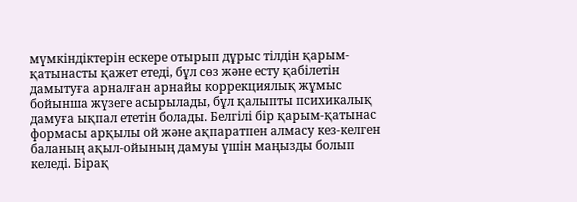мүмкіндіктерін ескере отырып дұрыс тілдін қарым-қатынасты қажет етеді, бұл сөз және есту қабілетін дамытуға арналған арнайы коррекциялық жұмыс бойынша жүзеге асырылады, бұл қалыпты психикалық дамуға ықпал ететін болады. Белгілі бір қарым-қатынас формасы арқылы ой және ақпаратпен алмасу кез-келген баланың ақыл-ойының дамуы үшін маңызды болып келеді. Бірақ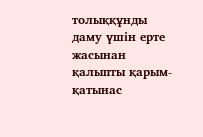толыққұнды даму үшін ерте жасынан қалыпты қарым-қатынас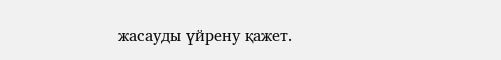жасауды үйрену қажет.